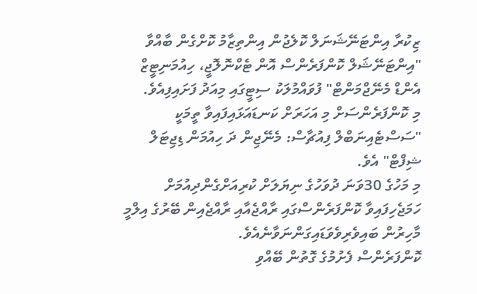ޒިކުރާ އިންޓަނޭޝަނަލް ކޮލެޖުން އިންތިޒާމު ކޮށްގެން ބާއްވާ "އިންޓަނޭޝަލް ކޮންފަރެންސް އޮން ޓެކްނޮލޮޖީ، ހިއުމަނިޓީޒް އެންޑް މެނޭޖްމަންޓް" ފުވައްމުލަކު ސިޓީގައި މިއަދު ފަށައިފިއެވެ.
މި ކޮންފަރެންސަށް މި އަހަރަށް ކަނޑައަޅައިފައިވާ ތީމަކީ "ސަސްޓެއިނަބްލް ފިއުޗާސް: މެނޭޖިން ދަ ހިއުމަން ޑިޖިޓަލް ޝިފްޓް" އެވެ.
މި މަހުގެ 30ވަނަ ދުވަހުގެ ނިޔަލަށް ކުރިއަށްގެންދިއުމަށް ހަމަޖެހިފައިވާ ކޮންފަރެންސްގައި ރާއްޖެއާއި ރާއްޖެއިން ބޭރުގެ އިލްމީ މާހިރުން ބައިވެރިވެވަޑައިގަންނަވާނެއެވެ.
ކޮންފަރެންސް ފެށުމުގެ ގޮތުން ބޭއްވި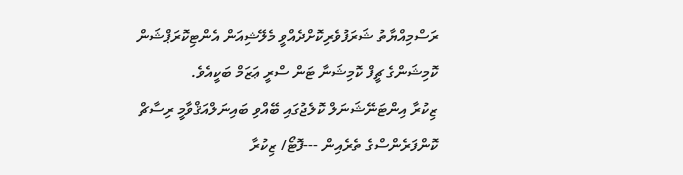ރަސްމިއްޔާތު ޝަރަފުވެރިކޮށްދެއްވީ މެލޭޝިއަން އެންޓިކޮރަޕްޝަން ކޮމިޝަންގެ ޗީފް ކޮމިޝަނާ ޓަން ސްރީ ޢަޒަމް ބަކީއެވެ.
ޒިކުރާ އިންޓަނޭޝަނަލް ކޮލެޖުގައި ބޭއްވި ބައިނަލްއަޤްވާމީ ރިސާޗް ކޮންފަރެންސްގެ ތެރެއިން ---ފޮޓޯ/ ޒިކުރާ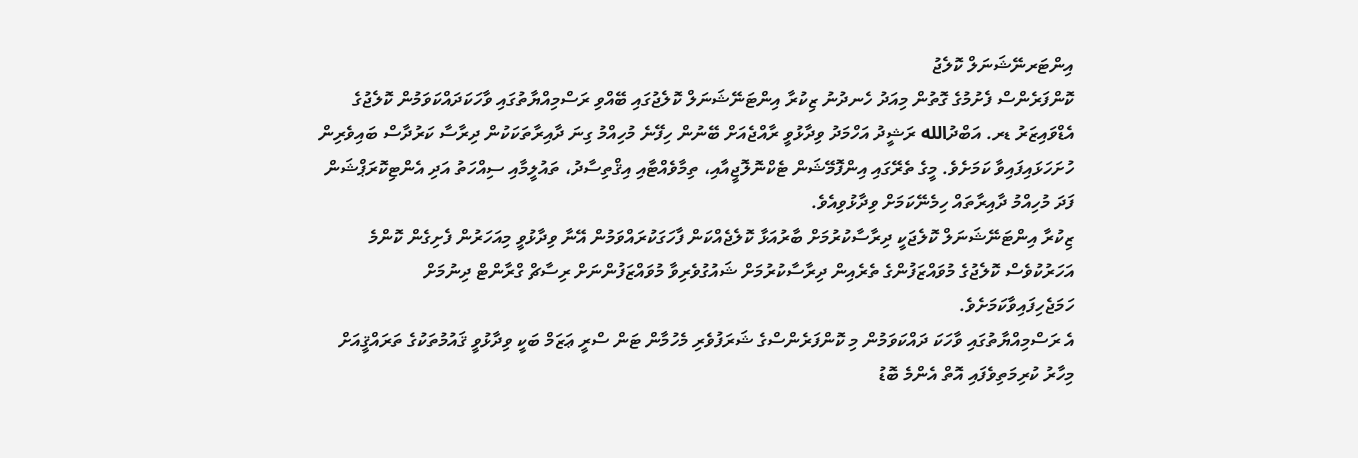އިންޓަރނޭޝަނަލް ކޮލެޖު
ކޮންފަރެންސް ފެށުމުގެ ގޮތުން މިއަދު ހެނދުނު ޒިކުރާ އިންޓަނޭޝަނަލް ކޮލެޖުގައި ބޭއްވި ރަސްމިއްޔާތުގައި ވާހަކަދައްކަވަމުން ކޮލެޖުގެ އެޑްވައިޒަރު ޑރ. އަބްދުالله ރަޝީދު އަހްމަދު ވިދާޅުވީ ރާއްޖެއަށް ބޭނުން ހިފޭނެ މުހިއްމު ގިނަ ދާއިރާތަކަކުން ދިރާސާ ކަރުދާސް ބައިވެރިން ހުށަހަޅައިފައިވާ ކަމަށެވެ. މީގެ ތެރޭގައި އިންފޮމޭޝަން ޓެކްނޮލޮޖީއާއި، ތިމާވެއްޓާއި އިޤްތިސާދު، ތައުލީމާއި ސިއްހަތު އަދި އެންޓިކޮރަޕްޝަން ފަދަ މުހިއްމު ދާއިރާތައް ހިމެނޭކަމަށް ވިދާޅުވިއެވެ.
ޒިކުރާ އިންޓަނޭޝަނަލް ކޮލެޖަކީ ދިރާސާކުރުމަށް ބާރުއަޅާ ކޮލެޖެއްކަން ފާހަގަކުރައްވަމުން އޭނާ ވިދާޅުވީ މިއަހަރުން ފެށިގެން ކޮންމެ އަހަރުކުވެސް ކޮލެޖުގެ މުވައްޒަފުންގެ ތެރެއިން ދިރާސާކުރުމަށް ޝައުގުވެރިވާ މުވައްޒަފުންނަށް ރިސާޗް ގްރާންޓް ދިނުމަށް ހަމަޖެހިފައިވާކަމަށެވެ.
އެ ރަސްމިއްޔާތުގައި ވާހަކަ ދައްކަވަމުން މި ކޮންފަރެންސްގެ ޝަރަފުވެރި މެހުމާން ޓަން ސްރީ ޢަޒަމް ބަކީ ވިދާޅުވީ ޤައުމުތަކުގެ ތަރައްޤީއަށް މިހާރު ކުރިމަތިވެފައި އޮތް އެންމެ ބޮޑު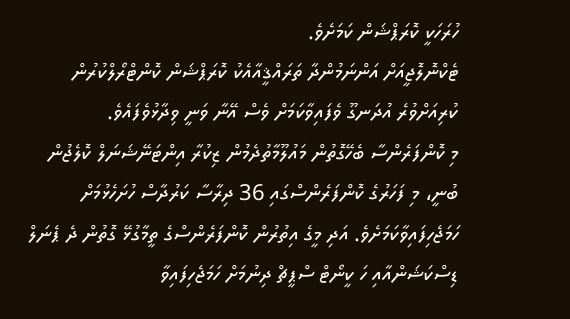ހުރަހަކީ ކޮރަޕްޝަން ކަމަށެވެ.
ޓެކްނޮލޮޖީއަށް އަންނަމުންދާ ތަރައްޤީއާއެކު ކޮރަޕްޝަން ކޮންޓްރޯލްކުރުން ކުރިއަށްވުރެ އުދަނގޫ ވެފައިވާކަމަށް ވެސް އޭނާ ވަނީ ވިދާޅުވެފައެވެ.
މި ކޮންފަރެންސާ ބެހޭގޮތުން މައުލޫމާތުދެމުން ޒިކުރާ އިންޓަނޭޝަނަލް ކޮލެޖުން ބުނީ، މި ފަހަރުގެ ކޮންފަރެންސްގައި 36 ދިރާސާ ކަރުދާސް ހުށަހެޅުމަށް ހަމަޖެހިފައިވާކަމަށެވެ. އަދި މީގެ އިތުރުން ކޮންފަރެންސްގެ ތީމާގުޅޭ ގޮތުން ދެ ޕެނަލް ޑިސްކަޝަންއާއި ހަ ކީނޯޓް ސްޕީޗް ދިނުމަށް ހަމަޖެހިފައިވާ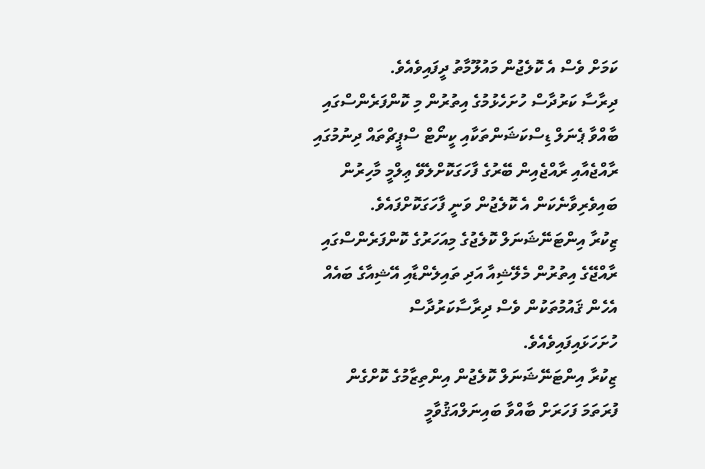ކަމަށް ވެސް އެ ކޮލެޖުން މައުލޫމާތު ދީފައިވެއެވެ.
ދިރާސާ ކަރުދާސް ހުށަހެޅުމުގެ އިތުރުން މި ކޮންފަރެންސްގައި ބާއްވާ ޕެނަލް ޑިސްކަޝަންތަކާއި ކީނޯޓް ސްޕީޗްތައް ދިނުމުގައި ރާއްޖެއާއި ރާއްޖެއިން ބޭރުގެ ފާހަގަކޮށްލެވޭ ޢިލްމީ މާހިރުން ބައިވެރިވާނެކަން އެ ކޮލެޖުން ވަނީ ފާހަގަކޮށްފައެވެ.
ޒިކުރާ އިންޓަނޭޝަނަލް ކޮލެޖުގެ މިއަހަރުގެ ކޮންފަރެންސްގައި ރާއްޖޭގެ އިތުރުން މެލޭޝިއާ އަދި ތައިލެންޑާއި އޭޝިއާގެ ބައެއް އެހެން ޤައުމުތަކުން ވެސް ދިރާސާކަރުދާސް ހުށަހަޅައިފައިވެއެވެ.
ޒިކުރާ އިންޓަނޭޝަނަލް ކޮލެޖުން އިންތިޒާމުގެ ކޮށްގެން ފުރަތަމަ ފަހަރަށް ބާއްވާ ބައިނަލްއަޤުވާމީ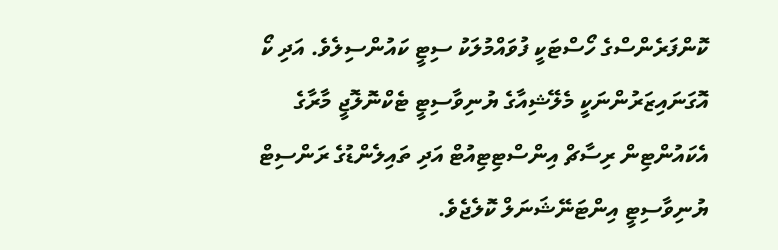ކޮންފަރެންސްގެ ހޯސްޓަކީ ފުވައްމުލަކު ސިޓީ ކައުންސިލެވެ. އަދި ކޯ އޮގަނައިޒަރުންނަކީ މެލޭޝިއާގެ ޔުނިވާސިޓީ ޓެކްނޮލޮޖީ މާރާގެ އެކައުންޓިން ރިސާޗް އިންސްޓިޓިއުޓް އަދި ތައިލެންޑުގެ ރަންސިޓް ޔުނިވާސިޓީ އިންޓަނޭޝަނަލް ކޮލެޖެވެ.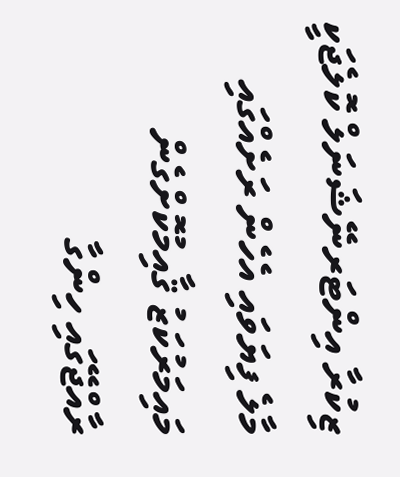ޒިކުރާ އިންޓަރނޭޝަނަލް ކޮލެޖަކީ މާލެ ފިޔަވައި އެހެން ރަށެއްގައި މައިމަރުކަޒު ޤާއިމުކޮށްގެން ރާއްޖޭގައި ހިންގާ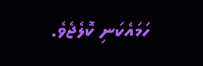ހަމައެކަނި ކޮލެޖެވެ.